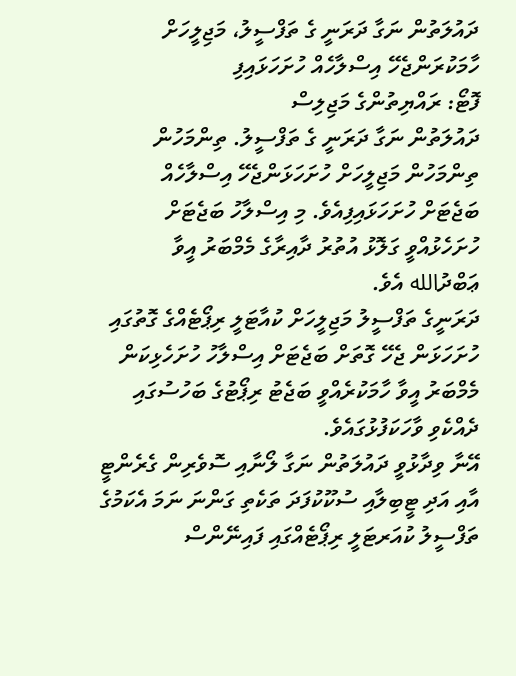ދައުލަތުން ނަގާ ދަރަނީ ގެ ތަފްސީލު، މަޖިލީހަށް ހާމަކުރަންޖެހޭ އިސްލާހެއް ހުށަހަޅައިފި
ފޮޓޯ: ރައްޔިތުންގެ މަޖިލިސް
ދައުލަތުން ނަގާ ދަރަނީ ގެ ތަފްސީލު. ތިންމަހުން ތިންމަހުން މަޖިލީހަށް ހުށަހަޅަންޖެހޭ އިސްލާހެއް  ބަޖެޓަށް ހުށަހަޅައިފިއެވެ. މި އިސްލާހު ބަޖެޓަށް ހުށަހެޅުއްވީ ގަލޮޅު އުތުރު ދާއިރާގެ މެމްބަރު އީވާ ޢަބްދުالله އެވެ.
ދަރަނީގެ ތަފްސީލު މަޖިލީހަށް ކުއާޓަލީ ރިޕޯޓެއްގެ ގޮތުގައި ހުށަހަޅަން ޖެހޭ ގޮތަށް ބަޖެޓަށް އިސްލާހު ހުށަހެޅިކަން މެމްބަރު އީވާ ހާމަކުރެއްވީ ބަޖެޓު ރިޕޯޓުގެ ބަހުސުގައި ދެއްކެވި ވާހަކަފުޅުގައެވެ.
އޭނާ ވިދާޅުވީ ދައުލަތުން ނަގާ ލޯނާއި ސޮވެރިން ގެރެންޓީ އާއި އަދި ޓީބިލާއި ސުކޫކުފަދަ ތަކެތި ގަންނަ ނަމަ އެކަމުގެ ތަފްސީލު ކުއަރޓަލީ ރިޕޯޓެއްގައި ފައިނޭންސް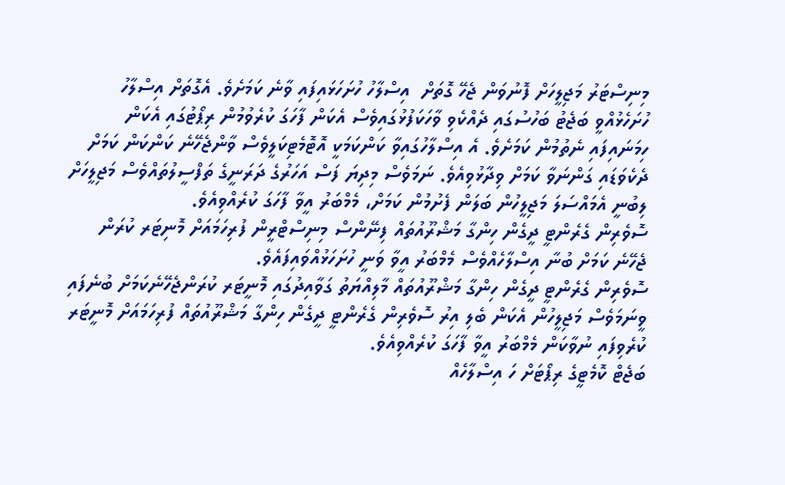މިނިސްޓަރު މަޖިލީހަށް ފޮނުވަން ޖެހޭ ގޮތަށް  އިސްލާހު ހުށަހަޅައިފައި ވާނެ ކަމަށެވެ. އެގޮތަށް އިސްލާހު ހުށަހެޅުއްވީ ބަޖެޓު ބަހުސުގައި ދެއްކެވި ވާހަކަފުޅުގައިވެސް އެކަން ފާހަގަ ކުރެވުމުން ރިޕޯޓުގައި އެކަން ހިމަނައިފައި ނެތުމުން ކަމަށެވެ. އެ އިސްލާހުގައިވާ ކަންކަމަކީ އޮޓޮމެޓިކަލީވެސް ވާންޖެހޭނެ ކަންކަން ކަމަށް ދެކެވަޑައި ގަންނަވާ ކަމަށް ވިދާޅުވިއެވެ. ނަމަވެސް މިދިޔަ ފަސް އަހަރުގެ ދަރަނީގެ ތަފްސީލުތައްވެސް މަޖިލީހަށް ލިބުނީ އެމައްސަލަ މަޖިލީހުން ބަލަން ފެށުމުން ކަމަށް، މެމްބަރު އީވާ ފާހަގަ ކުރެއްވިއެވެ.
ސޮވެރިން ގެރެންޓީ ދީގެން ހިންގާ މަޝްރޫއުތައް ފިނޭންސް މިނިސްޓްރީން ފުރިހަމައަށް މޮނިޓަރ ކުރަން ޖެހޭނެ ކަމަށް ބުނާ އިސްލާހެއްވެސް މެމްބަރު އީވާ ވަނީ ހުށަހަޅުއްވައިފައެވެ.
ސޮވެރިން ގެރެންޓީ ދީގެން ހިންގާ މަޝްރޫއުތައް މާލިއްޔަތު ގަވާއިދުގައި މޮނީޓަރ ކުރަންޖެހޭނެކަމަށް ބުނެފައި ވީނަމަވެސް މަޖިލީހުން އެކަން ބެލި އިރު ސޮވެރިން ގެރެންޓީ ދީގެން ހިންގާ މަޝްރޫއުތައް ފުރިހަމައަށް މޮނީޓަރ ކުރެވިފައި ނުވާކަން މެމްބަރު އީވާ ފާހަގަ ކުރެއްވިއެވެ.
ބަޖެޓް ކޮމެޓީގެ ރިޕޯޓަށް ހަ އިސްލާހެއް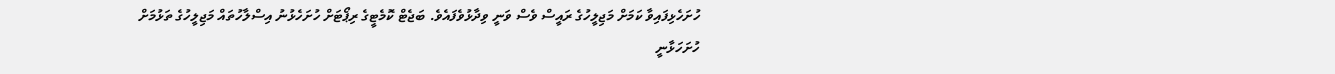ހުށަހެޅިފައިވާ ކަމަށް މަޖިލީހުގެ ރައީސް ވެސް ވަނީ ވިދާޅުވެފައެވެ. ބަޖެޓް ކޮމެޓީގެ ރިޕޯޓަށް ހުށަހެޅުނު އިސްލާހުތައް މަޖިލީހުގެ ތަޅުމަށް ހުށަހަޅާނީ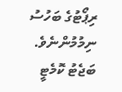ރިޕޯޓުގެ ބަހުސު ނިމުމުންނެވެ.
ބަޖެޓު ކޮމެޓީ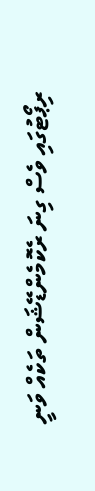ރިޕޯޓުގައި ވެސް ގިނަ ރެކޮމެންޑޭޝަން ތަކެއް ވަނީ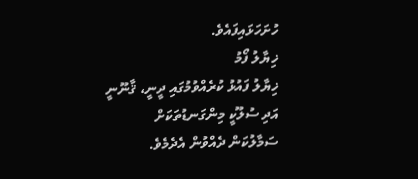ހުށަހަޅައިފައެވެ.
ޚިޔާލު ފޯމު
ޚިޔާލު ފައުޅު ކުރެއްވުމުގައި ދީނީ، ޤާނޫނީ އަދި ސުލޫކީ މިންގަނޑުތަކަށް ސަމާލުކަން ދެއްވުން އެދެމެވެ.